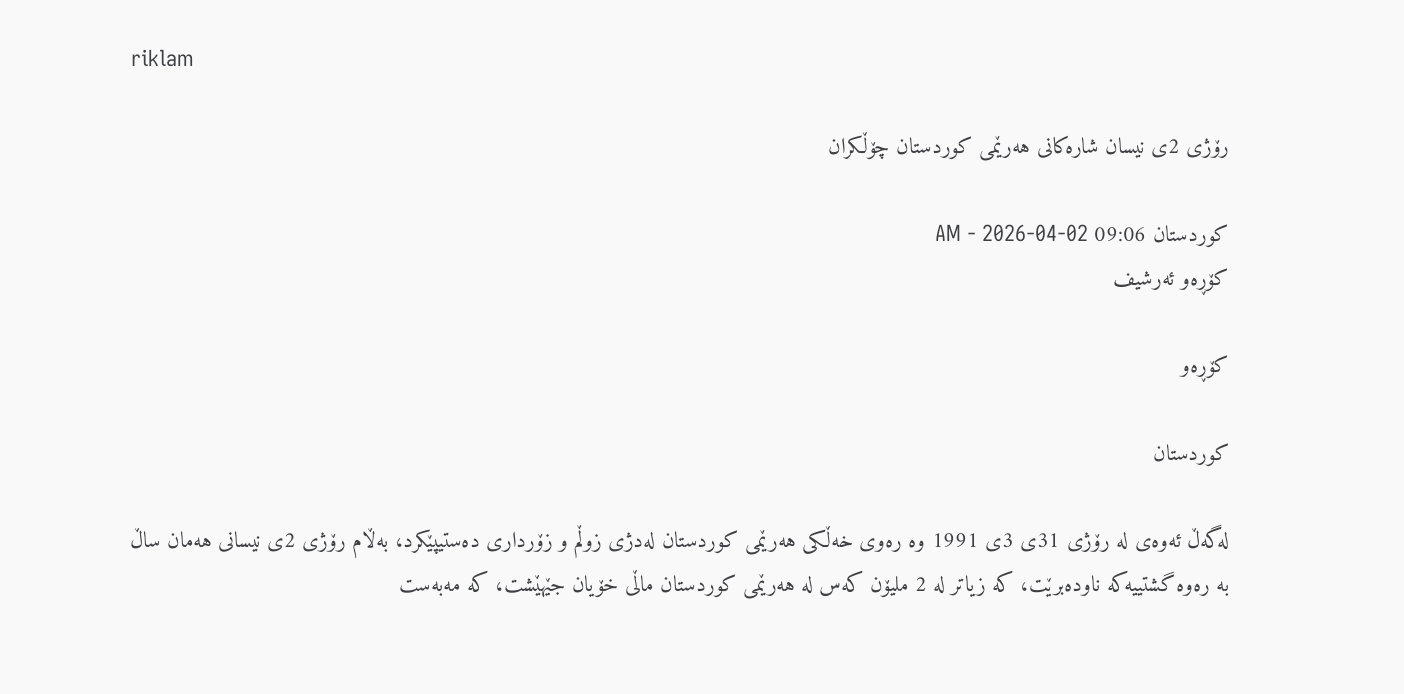riklam

رۆژی 2ی نیسان شاره‌كانی هه‌رێمی كوردستان چۆڵكران

کوردستان 09:06 AM - 2026-04-02
کۆڕەو ئەرشیف

کۆڕەو

کوردستان

له‌گه‌ڵ ئه‌وه‌ی له‌ رۆژی 31ی 3ی 1991 وه‌ ره‌وی خه‌ڵكی هه‌رێمی كوردستان له‌دژی زوڵم و زۆرداری ده‌ستیپێكرد، به‌ڵام رۆژی 2ی نیسانی هه‌مان ساڵ به‌ ره‌وه‌ گشتییه‌كه‌ ناوده‌برێت، کە زیاتر له‌ 2 ملیۆن كه‌س له‌ هه‌رێمی كوردستان ماڵی خۆیان جێهێشت، كه‌ مه‌به‌ست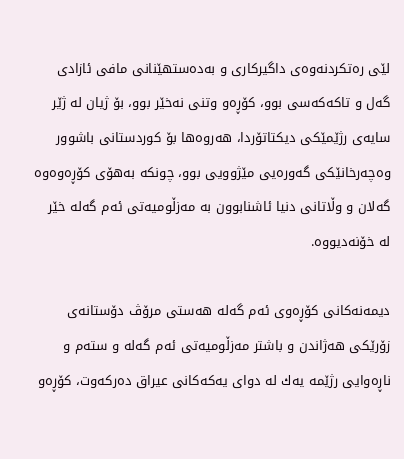لێی ره‌تكردنه‌وه‌ی داگیركاری و به‌ده‌ستهێنانی مافی ئازادی گه‌ل و تاكه‌كه‌سی بوو، كۆڕ‌ه‌و وتنی نه‌خێر بوو، بۆ ژیان له‌ ‌ژێر سایه‌ی رژێمێكی دیكتاتۆردا، هه‌روه‌ها بۆ كوردستانی باشوور وه‌چه‌رخانێكی گه‌وره‌یی مێژوویی بوو، چونكه‌ به‌هۆی كۆڕ‌ه‌وه‌وه‌ گه‌لان و وڵاتانی دنیا ئاشنابوون به‌ مه‌زڵومیه‌تی ئه‌م گه‌له‌ خێر له‌ خۆنه‌دیووه‌.

دیمه‌نه‌كانی كۆڕه‌وی ئه‌م گه‌له‌ هه‌ستی مرۆڤ دۆستانه‌ی زۆرێكی هه‌ژاندن و باشتر مه‌زڵومیه‌تی ئه‌م گه‌له‌ و سته‌م و ناڕه‌وایی رژێمه ‌یه‌ك له ‌دوای یه‌كه‌كانی عیراق ده‌ركه‌وت، كۆڕه‌و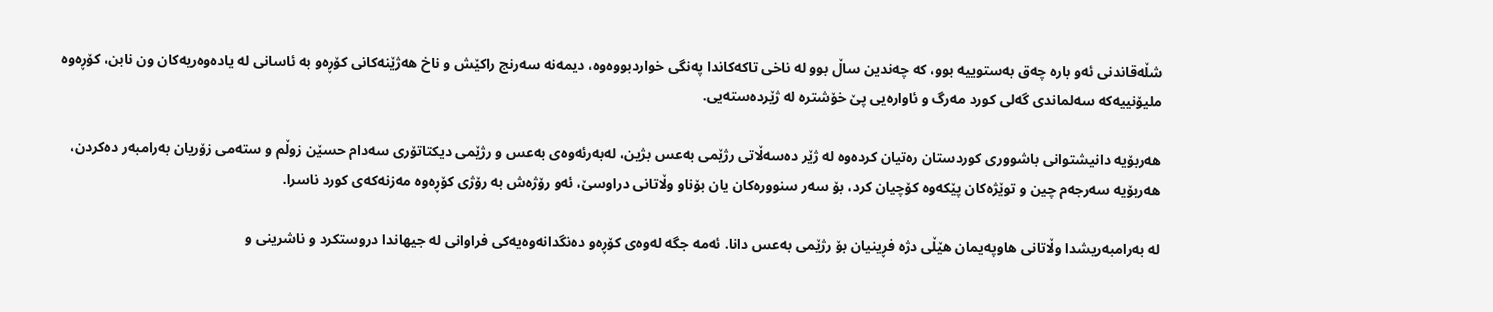شڵه‌قاندنی ئه‌و باره‌ چه‌ق به‌ستوییه‌ بوو، كه ‌چه‌ندین ساڵ بوو له ‌ناخی تاكه‌كاندا په‌نگی خواردبووەوە‌، دیمه‌نه‌ سه‌رنج راكێش و ناخ هه‌ژێنه‌كانی كۆڕه‌و به‌ ئاسانی له‌ یاده‌وه‌ریه‌كان ون نابن، كۆڕه‌وه‌ ملیۆنییه‌كه‌ سه‌لماندی گه‌لی كورد مه‌رگ و ئاواره‌یی پێ‌ خۆشتره‌ له ‌ژێرده‌سته‌یی.

هه‌ربۆیه‌ دانیشتوانی باشووری كوردستان ره‌تیان كرده‌وه‌ له ‌ژێر ده‌سه‌ڵاتی رژێمی به‌عس بژین، له‌به‌رئه‌وه‌ی به‌عس و رژێمی دیكتاتۆری سه‌دام حسێن زوڵم و سته‌می زۆریان به‌رامبه‌ر ده‌كردن، هه‌ربۆیه‌ سه‌رجه‌م چین و توێژه‌كان پێكه‌وه‌ كۆچیان كرد، بۆ سه‌ر سنووره‌كان یان بۆناو وڵاتانی دراوسێ، ئه‌و رۆژه‌ش به‌ رۆژی كۆڕه‌وه‌ مه‌زنه‌كه‌ی كورد ناسرا.

له‌ به‌رامبه‌ریشدا وڵاتانی هاوپه‌یمان هێڵی دژه‌ فڕینیان بۆ رژێمی به‌عس دانا. ئه‌مه‌ جگه‌ له‌وه‌ی كۆڕه‌و ده‌نگدانه‌وه‌یه‌كی فراوانی له‌ جیهاندا دروستكرد و ناشرینی و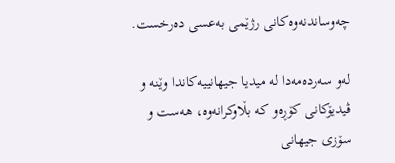چه‌وساندنه‌وه‌كانی رژێمی به‌عسی ده‌رخست.

له‌و سه‌رده‌مه‌دا له‌ میدیا جیهانییه‌كاندا وێنه‌ و ڤیدیۆكانی كۆڕه‌و كه‌ بڵاوكرانه‌وه‌، هه‌ست و سۆزی‌ جیهانی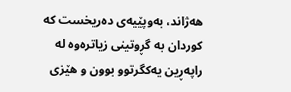هه‌ژاند، به‌وپێیه‌ی ده‌ریخست كه‌ كوردان به‌ گڕوتینی زیاتره‌وه‌ له‌ راپه‌ڕین یه‌كگرتوو بوون و هێزی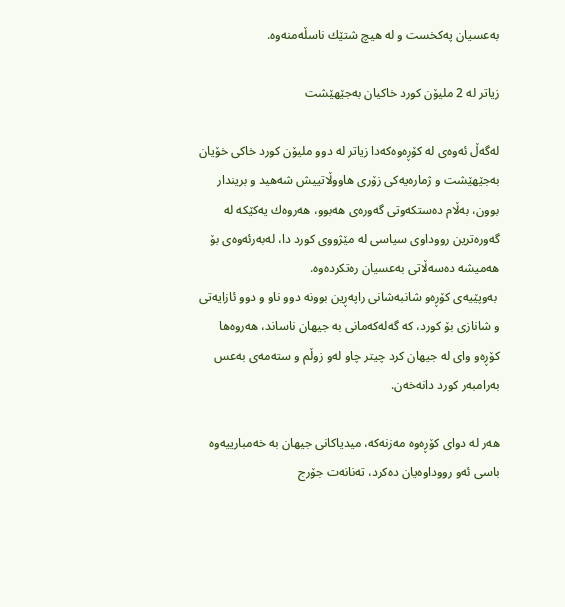به‌عسیان په‌كخست و له ‌هیچ شتێك ناسڵەمنه‌وه‌.

زیاتر لە 2 ملیۆن کورد خاکیان بەجێهێشت

له‌گه‌ڵ ئه‌وه‌ی له‌ كۆڕه‌وه‌كه‌دا زیاتر له‌ دوو ملیۆن كورد خاكی خۆیان به‌جێهێشت و ژماره‌یه‌كی زۆری هاووڵاتییش شه‌هید و بریندار بوون، به‌ڵام ده‌ستكه‌وتی گه‌وره‌ی هه‌بوو، هه‌روه‌ك یه‌كێكه‌ له‌ گه‌وره‌ترین رووداوی سیاسی له‌ مێژووی كورد دا، له‌به‌رئه‌وه‌ی بۆ هه‌میشه‌ ده‌سه‌ڵاتی به‌عسیان ره‌تكرده‌وه‌.
 به‌وپێیه‌ی كۆڕه‌و شانبه‌شانی راپه‌ڕین بوونه‌ دوو ناو و دوو ئازایه‌تی و شانازی بۆ كورد، كه‌ گه‌له‌كه‌مانی به‌ جیهان ناساند، هه‌روه‌ها كۆڕه‌و وای له‌ جیهان كرد چیتر چاو له‌و زوڵم و سته‌مه‌ی به‌عس به‌رامبه‌ر كورد دانه‌خه‌ن.

هه‌ر له ‌دوای كۆڕه‌وه‌ مه‌زنه‌كه‌، میدیاكانی جیهان به ‌خه‌مبارییه‌وه‌ باسی ئه‌و رووداوه‌یان ده‌كرد، ته‌نانه‌ت جۆرج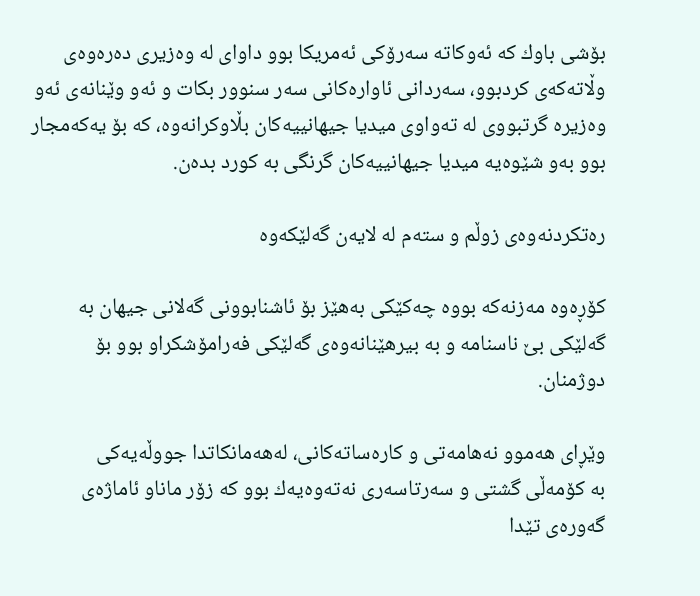بۆشی باوك كه‌ ئه‌وكاته‌ سه‌رۆكی ئه‌مریكا بوو داوای له‌ وه‌زیری ده‌ره‌وه‌ی وڵاته‌كه‌ی كردبوو، سه‌ردانی ئاواره‌كانی سه‌ر سنوور بكات و ئه‌و وێنانه‌ی ئه‌و وه‌زیره‌ گرتبووی له‌ ته‌واوی میدیا جیهانییه‌كان بڵاوكرانه‌وه‌، كه‌ بۆ یه‌كه‌مجار بوو به‌و شێوه‌یه‌ میدیا جیهانییه‌كان گرنگی به‌ كورد بده‌ن.

ره‌تكردنه‌وه‌ی زوڵم و سته‌م له‌ لایه‌ن گه‌لێكه‌وه‌

كۆڕه‌وه‌ مه‌زنه‌كه‌ بووه‌ چه‌كێكی به‌هێز بۆ‌ ئاشنابوونی‌ گه‌لانی جیهان به‌ گه‌لێكی‌ بێ ناسنامه ‌و به‌ بیرهێنانه‌وه‌ی‌ گه‌لێكی‌ فه‌رامۆشكراو بوو بۆ دوژمنان.

وێڕای هه‌موو نه‌هامه‌تی و كاره‌ساته‌كانی، له‌هه‌مانكاتدا جووڵه‌یه‌كی به ‌كۆمه‌ڵی گشتی و سه‌رتاسه‌ری نه‌ته‌وه‌یه‌ك بوو كه‌ زۆر ماناو ئاماژه‌ی گه‌وره‌ی تێدا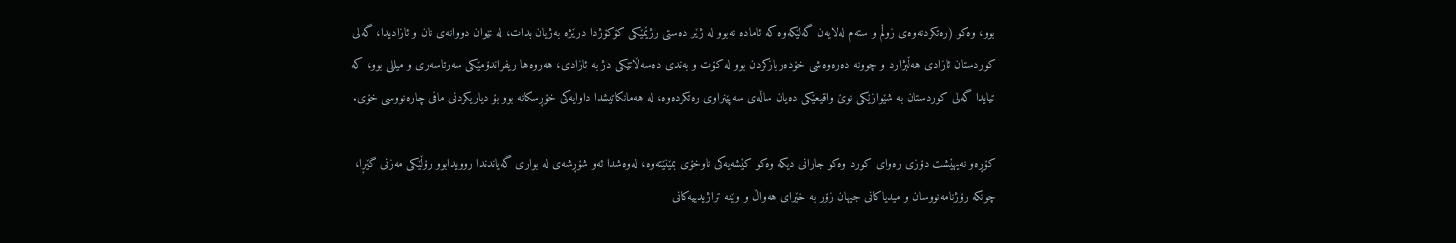بوو، وه‌كو (ره‌تكردنه‌وه‌ی زوڵم و سته‌م له‌لایه‌ن گه‌لێكه‌وه‌ كه‌ ئاماده‌ نه‌بوو له ‌ژێر ده‌ستی رژێمێكی كۆكۆژدا درێژه‌ به‌ژیان بدات، له ‌نێوان دووانه‌ی نان و ئازادیدا، گه‌لی كوردستان ئازادی هه‌ڵبژارد و چوونه ‌ده‌ره‌وه‌شی خۆده‌ربازكردن بوو له‌ كۆت و به‌ندی ده‌سه‌ڵاتێكی دژ به‌ ئازادی، هه‌روه‌ها ریفراندۆمێكی سه‌رتاسه‌ری و میللی بوو، كه‌ تیایدا گه‌لی كوردستان به‌ شێوازێكی نوێ واقیعێكی ده‌یان ساڵه‌ی سه‌پێنراوی ره‌تكرده‌وه‌، له ‌هه‌مانكاتیشدا داوایه‌كی خۆڕسكانه‌ بوو بۆ دیاریكردنی مافی چاره‌نووسی خۆی.

كۆڕه‌و نه‌یهێشت دۆزی ره‌وای كورد وه‌كو جارانی دیکە وه‌كو كێشه‌یه‌كی ناوخۆی بمێنێته‌وه‌، له‌وه‌شدا ئه‌و شۆڕشه‌ی له‌ بواری گه‌یاندندا روویدابوو رۆڵێكی مه‌زنی گێڕا، چونكه‌ رۆژنامه‌نووسان و میدیاكانی جیهان زۆر به‌ خێرای هه‌واڵ و وێنه‌ تراژیدییه‌كانی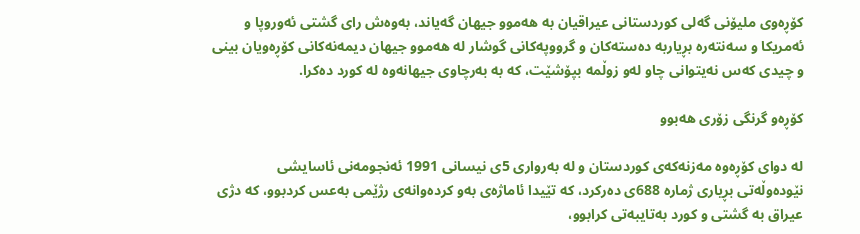كۆڕه‌وی ملیۆنی گه‌لی كوردستانی عیراقیان به‌ هه‌موو جیهان گه‌یاند، به‌وه‌ش رای گشتی ئه‌وروپا و ئه‌مریكا و سه‌نته‌ره‌ بڕیاربه ‌ده‌سته‌كان و گرووپه‌كانی گوشار له‌ هه‌موو جیهان دیمه‌نه‌كانی كۆڕه‌ویان بینی و چیدی كه‌س نه‌یتوانی چاو له‌و زوڵمه‌ بپۆشێت، كه‌ به ‌به‌رچاوی جیهانه‌وه‌ له‌ كورد ده‌كرا.

کۆڕەو گرنگی زۆری هەبوو

له ‌دوای كۆڕه‌وه‌ مه‌زنه‌كه‌ی كوردستان و له‌ به‌رواری 5ی نیسانی 1991 ئه‌نجومه‌نی ئاسایشی نێوده‌وڵه‌تی بڕیاری ژماره‌ 688ی ده‌ركرد، كه‌ تێیدا ئاماژه‌ی به‌و كرده‌وانه‌ی رژێمی به‌عس كردبوو، كه‌ دژی عیراق به ‌گشتی و كورد به‌تایبه‌تی كرابوو،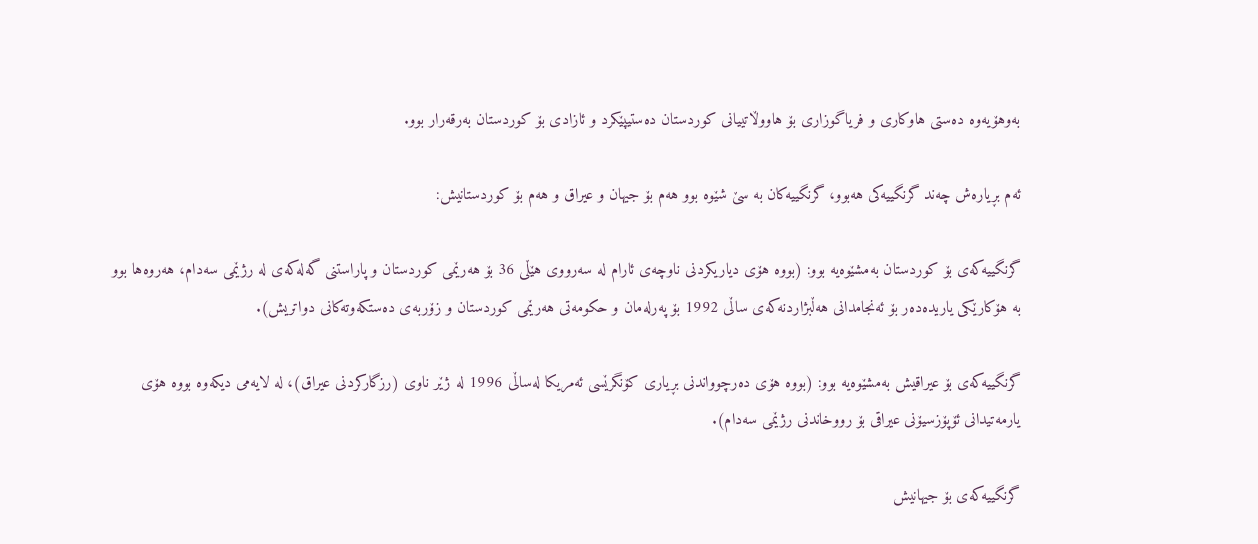به‌وهۆیه‌وه‌ ده‌ستی هاوكاری و فریاگوزاری بۆ هاووڵاتییانی كوردستان ده‌ستیپێكرد و ئازادی بۆ كوردستان به‌رقه‌رار بوو.

ئه‌م بڕیاره‌ش چه‌ند گرنگییه‌كی هه‌بوو، گرنگییه‌كان به‌ سێ شێوه‌ بوو هه‌م بۆ جیهان و عیراق و هه‌م بۆ كوردستانیش:

گرنگییه‌كه‌ی بۆ كوردستان به‌مشێوه‌یه‌ بوو: (بووه‌ هۆی دیاریكردنی ناوچه‌ی ئارام له ‌سه‌رووی هێڵی 36 بۆ هه‌رێمی كوردستان و پاراستنی گه‌له‌كه‌ی له‌ رژێمی سه‌دام، هه‌روه‌ها بوو به‌ هۆكارێكی یاریده‌ده‌ر بۆ ئه‌نجامدانی هه‌ڵبژاردنه‌كه‌ی ساڵی 1992 بۆ په‌رله‌مان و حكومه‌تی هه‌رێمی كوردستان و زۆربه‌ی ده‌ستكه‌وته‌كانی دواتریش).

گرنگییه‌كه‌ی بۆ عیراقیش به‌مشێوه‌یه‌ بوو: (بووه‌ هۆی ده‌رچوواندنی بڕیاری كۆنگرێسی ئه‌مریكا له‌ساڵی 1996 له‌ ژێر ناوی (رزگاركردنی عیراق)، له‌ لایه‌می دیکه‌وه‌ بووه‌ هۆی یارمه‌تیدانی ئۆپۆزسیۆنی عیراقی بۆ رووخاندنی رژێمی سه‌دام).

گرنگییه‌كه‌ی بۆ جیهانیش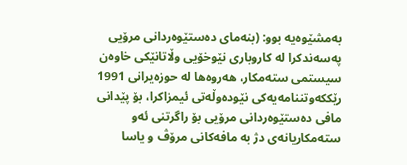به‌مشێوه‌یه‌ بوو: (بنه‌مای ده‌ستێوه‌ردانی مرۆیی په‌سه‌ندكرا له‌ كاروباری نێوخۆیی وڵاتانێكی خاوه‌ن سیستمی سته‌مكار، هه‌روه‌ها له‌ حوزه‌یرانی 1991 رێككه‌وتننامه‌یه‌كی نێوده‌وڵه‌تی ئیمزاكرا، بۆ پێدانی مافی ده‌ستێوه‌ردانی مرۆیی بۆ راگرتنی ئه‌و سته‌مكاریانه‌ی دژ به‌ مافه‌كانی مرۆڤ و یاسا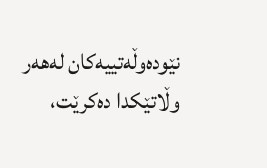نێوده‌وڵه‌تییه‌كان له‌هه‌ر وڵاتێكدا ده‌كرێت،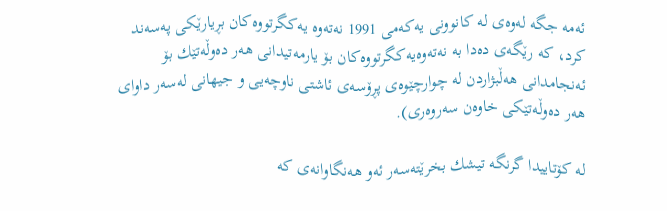ئه‌مه‌ جگه‌ له‌وه‌ی له‌ كانوونی یه‌كه‌می 1991 نه‌ته‌وه‌ یه‌كگرتووه‌كان بڕیارێكی په‌سه‌ند كرد، كه‌ رێگه‌ی ده‌دا به‌ نه‌ته‌وه‌یه‌كگرتووه‌كان بۆ یارمه‌تیدانی هه‌ر ده‌وڵه‌تێك بۆ ئه‌نجامدانی هه‌ڵبژاردن له‌ چوارچێوه‌ی پڕۆسه‌ی ئاشتی ناوچه‌یی و جیهانی له‌سه‌ر داوای هه‌ر ده‌وڵه‌تێكی خاوه‌ن سه‌روه‌ری).

له‌ كۆتاییدا گرنگه‌ تیشك بخرێته‌سه‌ر ئه‌و هه‌نگاوانه‌ی كه‌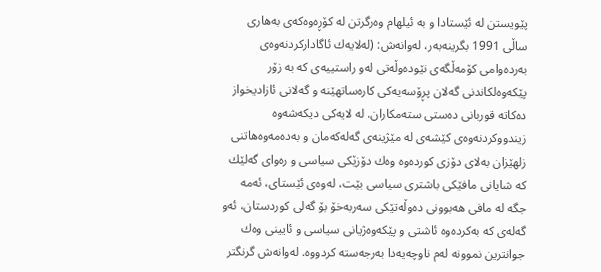پێویستن له‌ ئێستادا و به ‌ئیلهام وه‌رگرتن له‌ كۆڕه‌وه‌كه‌ی به‌هاری ساڵی 1991 بگرینه‌به‌ر، له‌وانه‌ش: (له‌لایه‌ك ئاگاداركردنه‌وه‌ی به‌رده‌وامی كۆمه‌ڵگه‌ی نێوده‌وڵه‌تی له‌و راستییه‌ی كه‌ به ‌زۆر پێكه‌وه‌لكاندنی گه‌لان پڕۆسه‌یه‌كی كاره‌ساتهێنه‌ و گه‌لانی ئازادیخواز ده‌كاته‌ قوربانی ده‌ستی سته‌مكاران. له‌ لایه‌كی دیکەشه‌وه‌ زیندووكردنه‌وه‌ی كێشه‌ی له ‌مێژینه‌ی گه‌له‌كه‌مان و به‌ده‌مه‌وه‌هاتنی زلهێزان به‌لای دۆزی كورده‌وه‌ وه‌ك دۆزێكی سیاسی و ره‌وای گه‌لێك كه‌ شایانی مافێكی باشتری سیاسی بێت، له‌وه‌ی ئێستای، ئه‌مه‌ جگه‌ له‌ مافی هه‌بوونی ده‌وڵه‌تێكی سه‌ربه‌خۆ بۆ گه‌لی كوردستان، ئه‌و گه‌له‌ی كه‌ به‌كرده‌وه‌ ئاشتی و پێكه‌وه‌ژیانی سیاسی و ئایینی وه‌ك جوانترین نموونه‌ له‌م ناوچه‌یه‌دا به‌رجه‌سته‌ كردووه‌. له‌وانه‌ش گرنگتر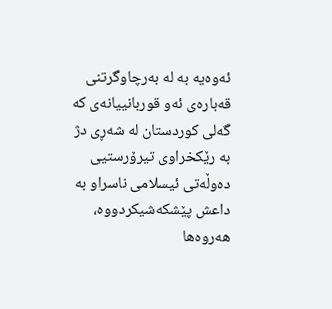ئه‌وه‌یه‌ به‌ له ‌به‌رچاوگرتنی قه‌باره‌ی ئه‌و قوربانییانه‌ی كه‌ گه‌لی كوردستان له ‌شه‌ڕی دژ به‌ رێكخراوی تیرۆرستیی ده‌وڵه‌تی ئیسلامی ناسراو به‌ داعش پێشكه‌شیكردووه‌، هه‌روه‌ها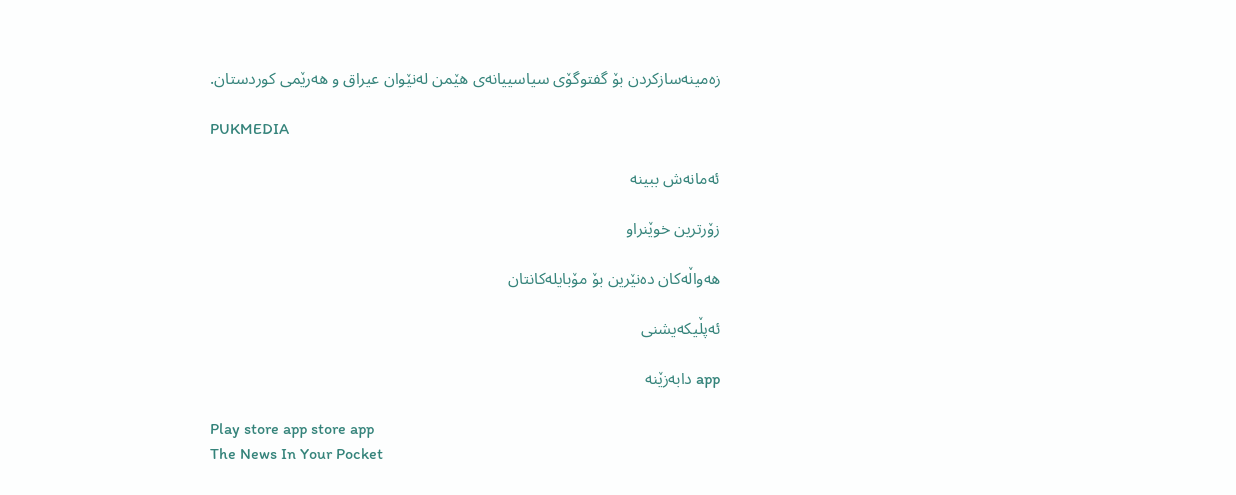زه‌مینه‌سازكردن بۆ گفتوگۆی سیاسییانه‌ی هێمن له‌نێوان عیراق و هه‌رێمی كوردستان.

PUKMEDIA

ئەمانەش ببینە

زۆرترین خوێنراو

هەواڵەکان دەنێرین بۆ مۆبایلەکانتان

ئەپڵیکەیشنی

app دابەزێنە

Play store app store app
The News In Your Pocket